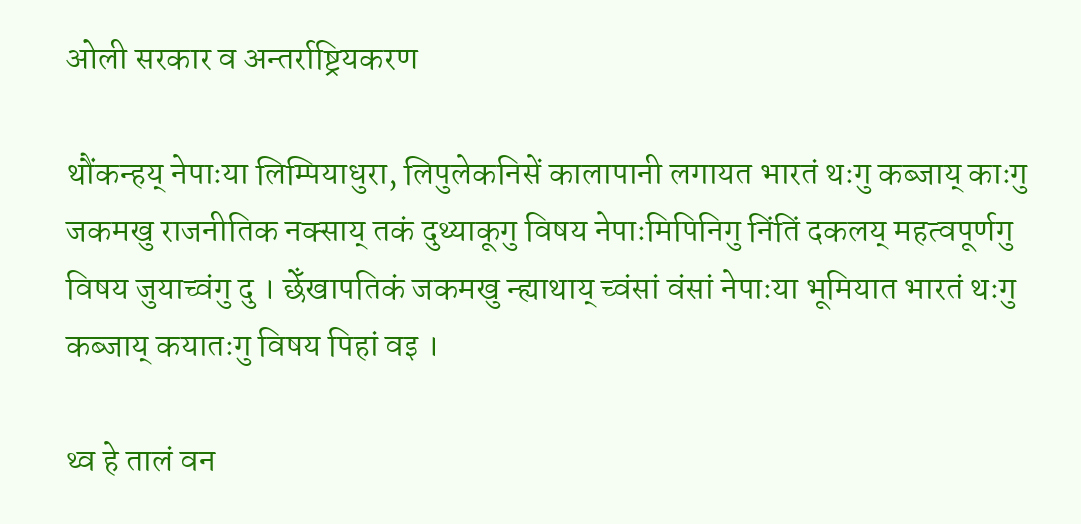ओली सरकार व अन्तर्राष्ट्रियकरण

थौंकन्हय् नेपाःया लिम्पियाधुरा, लिपुलेकनिसें कालापानी लगायत भारतं थःगु कब्जाय् काःगु जकमखु राजनीतिक नक्साय् तकं दुथ्याकूगु विषय नेपाःमिपिनिगु निंतिं दकलय् महत्वपूर्णगु विषय जुयाच्वंगु दु । छेँखापतिकं जकमखु न्ह्याथाय् च्वंसां वंसां नेपाःया भूमियात भारतं थःगु कब्जाय् कयातःगु विषय पिहां वइ ।

थ्व हे तालं वन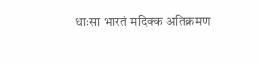धाःसा भारतं मदिक्क अतिक्रमण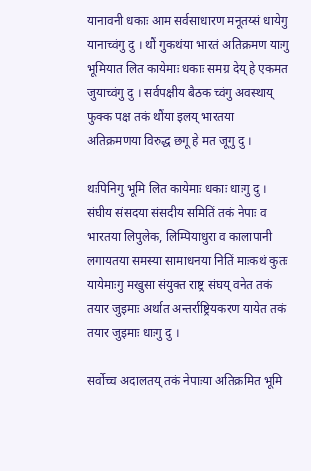यानावनी धकाः आम सर्वसाधारण मनूतय्सं धायेगु यानाच्वंगु दु । थौं गुकथंया भारतं अतिक्रमण याःगु भूमियात लित कायेमाः धकाः समग्र देय् हे एकमत जुयाच्वंगु दु । सर्वपक्षीय बैठक च्वंगु अवस्थाय् फुक्क पक्ष तकं थौंया इलय् भारतया अतिक्रमणया विरुद्ध छगू हे मत जूगु दु ।

थःपिनिगु भूमि लित कायेमाः धकाः धाःगु दु । संघीय संसदया संसदीय समितिं तकं नेपाः व भारतया लिपुलेक, लिम्पियाधुरा व कालापानी लगायतया समस्या सामाधनया नितिं माःकथं कुतः यायेमाःगु मखुसा संयुक्त राष्ट्र संघय् वनेत तकं तयार जुइमाः अर्थात अन्तर्राष्ट्रियकरण यायेत तकं तयार जुइमाः धाःगु दु ।

सर्वोच्च अदालतय् तकं नेपाःया अतिक्रमित भूमि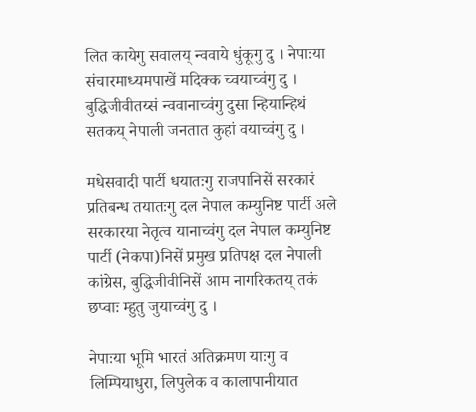लित कायेगु सवालय् न्ववाये धुंकूगु दु । नेपाःया संचारमाध्यमपाखें मदिक्क च्वयाच्वंगु दु । बुद्धिजीवीतय्सं न्ववानाच्वंगु दुसा न्हियान्हिथं सतकय् नेपाली जनतात कुहां वयाच्वंगु दु ।

मधेसवादी पार्टी धयातःगु राजपानिसें सरकारं प्रतिबन्ध तयातःगु दल नेपाल कम्युनिष्ट पार्टी अले सरकारया नेतृत्व यानाच्वंगु दल नेपाल कम्युनिष्ट पार्टी (नेकपा)निसें प्रमुख प्रतिपक्ष दल नेपाली कांग्रेस, बुद्धिजीवीनिसें आम नागरिकतय् तकं छप्वाः म्हुतु जुयाच्वंगु दु ।

नेपाःया भूमि भारतं अतिक्रमण याःगु व लिम्पियाधुरा, लिपुलेक व कालापानीयात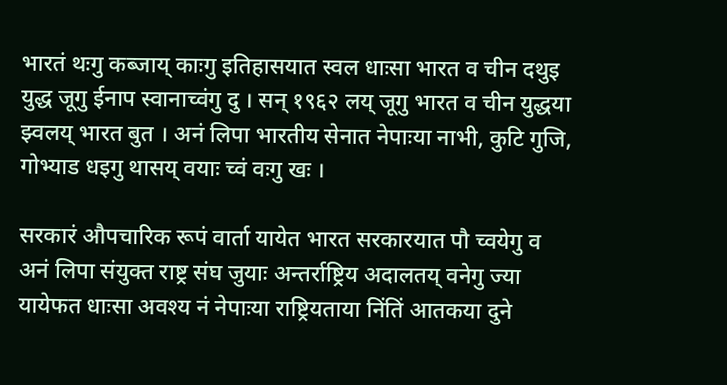भारतं थःगु कब्जाय् काःगु इतिहासयात स्वल धाःसा भारत व चीन दथुइ युद्ध जूगु ईनाप स्वानाच्वंगु दु । सन् १९६२ लय् जूगु भारत व चीन युद्धया झ्वलय् भारत बुत । अनं लिपा भारतीय सेनात नेपाःया नाभी, कुटि गुजि, गोभ्याड धइगु थासय् वयाः च्वं वःगु खः ।

सरकारं औपचारिक रूपं वार्ता यायेत भारत सरकारयात पौ च्वयेगु व अनं लिपा संयुक्त राष्ट्र संघ जुयाः अन्तर्राष्ट्रिय अदालतय् वनेगु ज्या यायेफत धाःसा अवश्य नं नेपाःया राष्ट्रियताया निंतिं आतकया दुने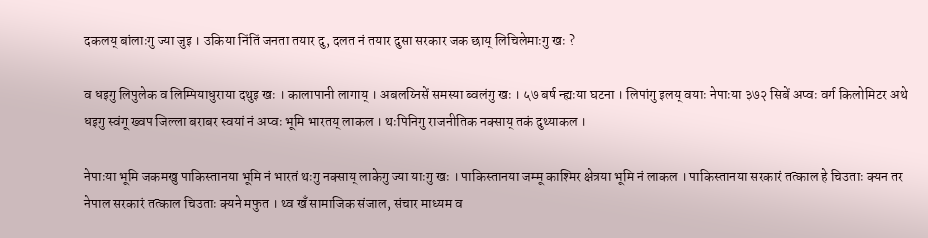दकलय् बांलाःगु ज्या जुइ । उकिया निंतिं जनता तयार दु, दलत नं तयार दुसा सरकार जक छाय् लिचिलेमाःगु खः ?

व धइगु लिपुलेक व लिम्पियाधुराया दथुइ खः । कालापानी लागाय् । अबलय्निसें समस्या ब्वलंगु खः । ५७ बर्ष न्ह्यःया घटना । लिपांगु इलय् वयाः नेपाःया ३७२ सिबें अप्वः वर्ग किलोमिटर अथे धइगु स्वंगू ख्वप जिल्ला बराबर स्वयां नं अप्वः भूमि भारतय् लाकल । थःपिनिगु राजनीतिक नक्साय् तकं दुथ्याकल ।

नेपाःया भूमि जकमखु पाकिस्तानया भूमि नं भारतं थःगु नक्साय् लाकेगु ज्या याःगु खः । पाकिस्तानया जम्मू काश्मिर क्षेत्रया भूमि नं लाकल । पाकिस्तानया सरकारं तत्काल हे चिउताः क्यन तर नेपाल सरकारं तत्काल चिउताः क्यने मफुत । थ्व खँ सामाजिक संजाल, संचार माध्यम व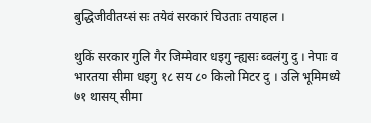बुद्धिजीवीतय्सं सः तयेवं सरकारं चिउताः तयाहल ।

थुकिं सरकार गुलि गैर जिम्मेवार धइगु न्ह्यसः ब्वलंगु दु । नेपाः व भारतया सीमा धइगु १८ सय ८० किलो मिटर दु । उलि भूमिमध्ये ७१ थासय् सीमा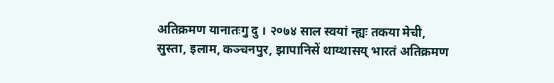अतिक्रमण यानातःगु दु । २०७४ साल स्वयां न्ह्यः तकया मेची, सुस्ता, इलाम, कञ्चनपुर, झापानिसें थाय्थासय् भारतं अतिक्रमण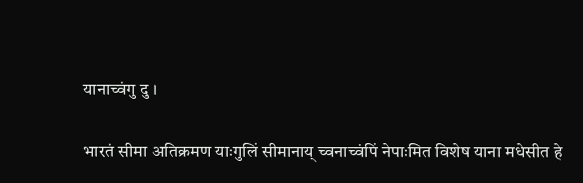यानाच्वंगु दु ।

भारतं सीमा अतिक्रमण याःगुलिं सीमानाय् च्वनाच्वंपिं नेपाःमित विशेष याना मधेसीत हे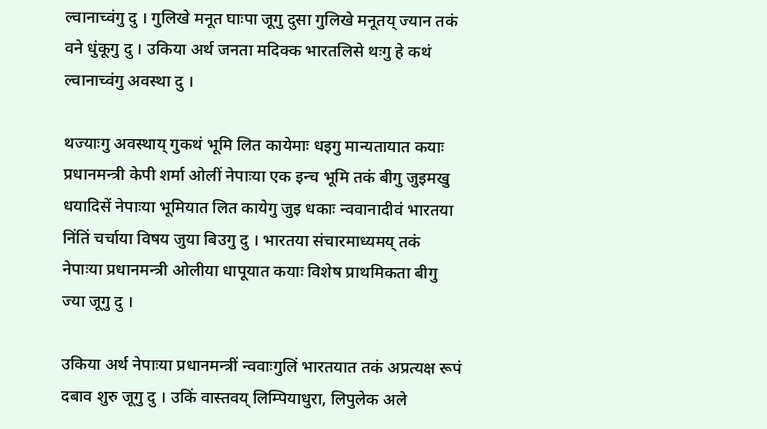ल्वानाच्वंगु दु । गुलिखे मनूत घाःपा जूगु दुसा गुलिखे मनूतय् ज्यान तकं वने धुंकूगु दु । उकिया अर्थ जनता मदिक्क भारतलिसे थःगु हे कथं ल्वानाच्वंगु अवस्था दु ।

थज्याःगु अवस्थाय् गुकथं भूमि लित कायेमाः धइगु मान्यतायात कयाः प्रधानमन्त्री केपी शर्मा ओलीं नेपाःया एक इन्च भूमि तकं बीगु जुइमखु धयादिसें नेपाःया भूमियात लित कायेगु जुइ धकाः न्ववानादीवं भारतया निंतिं चर्चाया विषय जुया बिउगु दु । भारतया संचारमाध्यमय् तकं नेपाःया प्रधानमन्त्री ओलीया धापूयात कयाः विशेष प्राथमिकता बीगु ज्या जूगु दु ।

उकिया अर्थ नेपाःया प्रधानमन्त्रीं न्ववाःगुलिं भारतयात तकं अप्रत्यक्ष रूपं दबाव शुरु जूगु दु । उकिं वास्तवय् लिम्पियाधुरा, लिपुलेक अले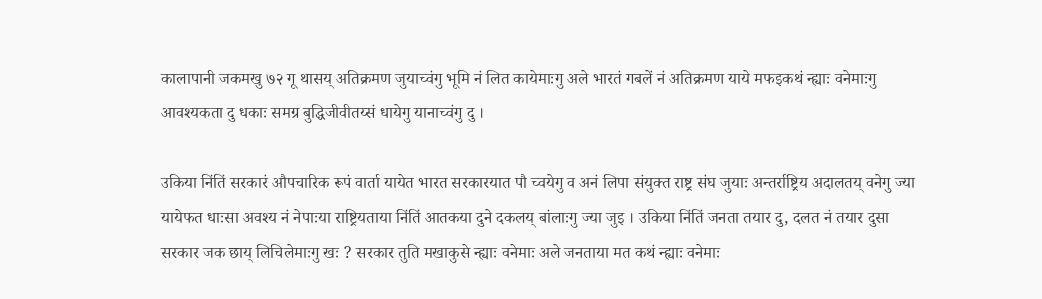कालापानी जकमखु ७२ गू थासय् अतिक्रमण जुयाच्वंगु भूमि नं लित कायेमाःगु अले भारतं गबलें नं अतिक्रमण याये मफइकथं न्ह्याः वनेमाःगु आवश्यकता दु धकाः समग्र बुद्धिजीवीतय्सं धायेगु यानाच्वंगु दु ।

उकिया निंतिं सरकारं औपचारिक रूपं वार्ता यायेत भारत सरकारयात पौ च्वयेगु व अनं लिपा संयुक्त राष्ट्र संघ जुयाः अन्तर्राष्ट्रिय अदालतय् वनेगु ज्या यायेफत धाःसा अवश्य नं नेपाःया राष्ट्रियताया निंतिं आतकया दुने दकलय् बांलाःगु ज्या जुइ । उकिया निंतिं जनता तयार दु, दलत नं तयार दुसा सरकार जक छाय् लिचिलेमाःगु खः ? सरकार तुति मखाकुसे न्ह्याः वनेमाः अले जनताया मत कथं न्ह्याः वनेमाः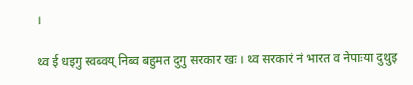।

थ्व ई धइगु स्वब्वय् निब्व बहुमत दुगु सरकार खः । थ्व सरकारं नं भारत व नेपाःया दुथुइ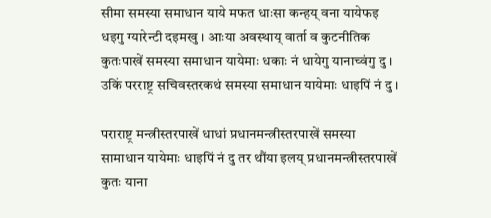सीमा समस्या समाधान याये मफत धाःसा कन्हय् वना यायेफइ धइगु ग्यारेन्टी दइमखु । आःया अवस्थाय् वार्ता व कुटनीतिक कुतःपाखें समस्या समाधान यायेमाः धकाः नं धायेगु यानाच्वंगु दु । उकिं परराष्ट्र सचिवस्तरकथं समस्या समाधान यायेमाः धाइपिं नं दु ।

पराराष्ट्र मन्त्रीस्तरपाखें धाधां प्रधानमन्त्रीस्तरपाखें समस्या सामाधान यायेमाः धाइपिं नं दु तर थौंया इलय् प्रधानमन्त्रीस्तरपाखें कुतः याना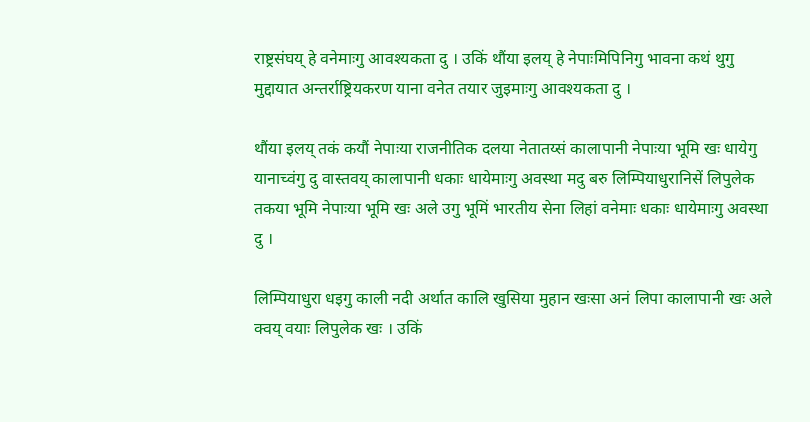राष्ट्रसंघय् हे वनेमाःगु आवश्यकता दु । उकिं थौंया इलय् हे नेपाःमिपिनिगु भावना कथं थुगु मुद्दायात अन्तर्राष्ट्रियकरण याना वनेत तयार जुइमाःगु आवश्यकता दु ।

थौंया इलय् तकं कयौं नेपाःया राजनीतिक दलया नेतातय्सं कालापानी नेपाःया भूमि खः धायेगु यानाच्वंगु दु वास्तवय् कालापानी धकाः धायेमाःगु अवस्था मदु बरु लिम्पियाधुरानिसें लिपुलेक तकया भूमि नेपाःया भूमि खः अले उगु भूमिं भारतीय सेना लिहां वनेमाः धकाः धायेमाःगु अवस्था दु ।

लिम्पियाधुरा धइगु काली नदी अर्थात कालि खुसिया मुहान खःसा अनं लिपा कालापानी खः अले क्वय् वयाः लिपुलेक खः । उकिं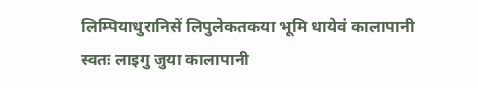लिम्पियाधुरानिसें लिपुलेकतकया भूमि धायेवं कालापानी स्वतः लाइगु जुया कालापानी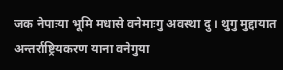जक नेपाःया भूमि मधासे वनेमाःगु अवस्था दु । थुगु मुद्दायात अन्तर्राष्ट्रियकरण याना वनेगुया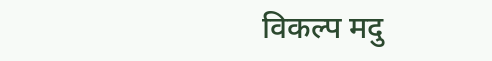विकल्प मदु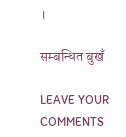।

सम्बन्धित बुखँ

LEAVE YOUR COMMENTS